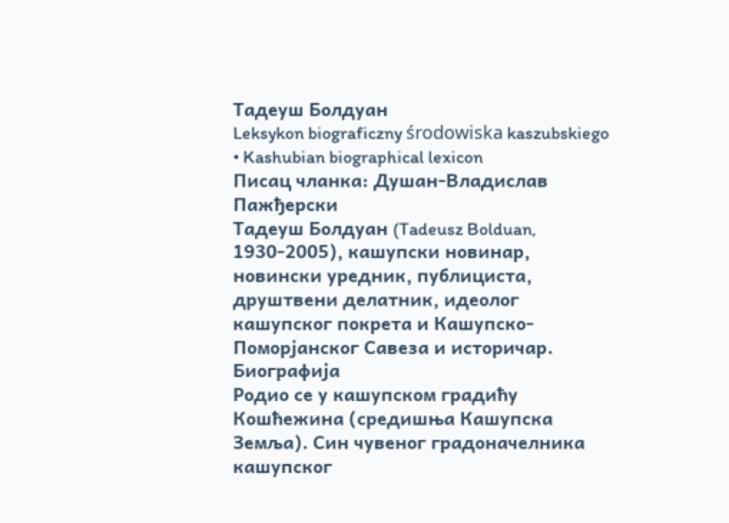Тадеуш Болдуан
Leksykon biograficzny środowiska kaszubskiego • Kashubian biographical lexicon
Писац чланка: Душан-Владислав Пажђерски
Тадеуш Болдуан (Tadeusz Bolduan, 1930-2005), кашупски новинар, новински уредник, публициста, друштвени делатник, идеолог кашупског покрета и Кашупско-Поморјанског Савеза и историчар.
Биографија
Родио се у кашупском градићу Кошћежина (средишња Кашупска Земља). Син чувеног градоначелника кашупског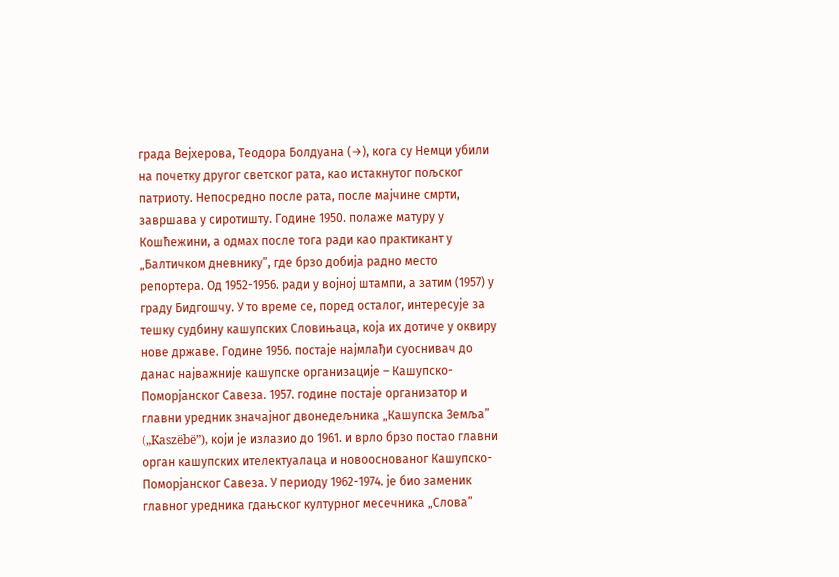града Вејхерова, Теодора Болдуана (→), кога су Немци убили на почетку другог светског рата, као истакнутог пољског патриоту. Непосредно после рата, после мајчине смрти, завршава у сиротишту. Године 1950. полаже матуру у Кошћежини, а одмах после тога ради као практикант у „Балтичком дневнику”, где брзо добија радно место репортера. Од 1952-1956. ради у војној штампи, а затим (1957) у граду Бидгошчу. У то време се, поред осталог, интересује за тешку судбину кашупских Словињаца, која их дотиче у оквиру нове државе. Године 1956. постаје најмлађи суоснивач до данас најважније кашупске организације – Кашупско-Поморјанског Савеза. 1957. године постаје организатор и главни уредник значајног двонедељника „Кашупска Земља” („Kaszëbë”), који је излазио до 1961. и врло брзо постао главни орган кашупских ителектуалаца и новооснованог Кашупско-Поморјанског Савеза. У периоду 1962-1974. је био заменик главног уредника гдањског културног месечника „Слова”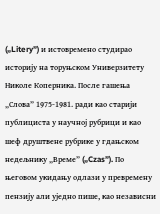(„Litery”) и истовремено студирао историју на торуњском Универзитету Николе Коперника. После гашења „Слова” 1975-1981. ради као старији публициста у научној рубрици и као шеф друштвене рубрике у гдањском недељнику „Време” („Czas”). По његовом укидању одлази у превремену пензију али уједно пише, као независни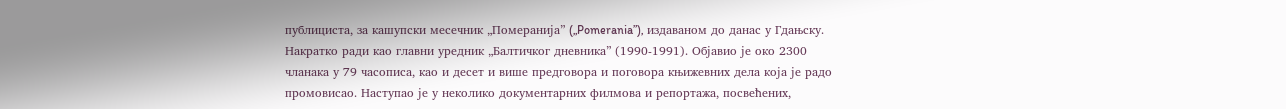публициста, за кашупски месечник „Померанија” („Pomerania”), издаваном до данас у Гдањску. Накратко ради као главни уредник „Балтичког дневника” (1990-1991). Објавио је око 2300 чланака у 79 часописа, као и десет и више предговора и поговора књижевних дела која је радо промовисао. Наступао је у неколико документарних филмова и репортажа, посвећених,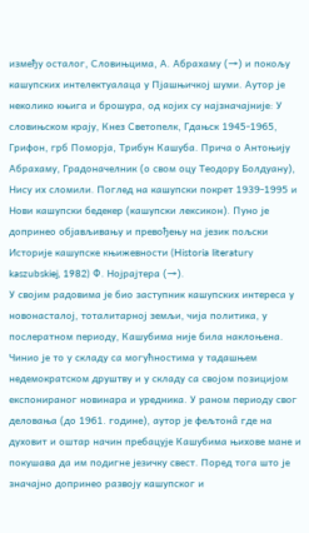између осталог, Словињцима, А. Абрахаму (→) и покољу кашупских интелектуалаца у Пјашњичкој шуми. Аутор је неколико књига и брошура, од којих су најзначајније: У словињском крају, Кнез Светопелк, Гдањск 1945-1965, Грифон, грб Поморја, Трибун Кашуба. Прича о Антоњију Абрахаму, Градоначелник (о свом оцу Теодору Болдуану), Нису их сломили. Поглед на кашупски покрет 1939-1995 и Нови кашупски бедекер (кашупски лексикон). Пуно је допринео објављивању и превођењу на језик пољски Историје кашупске књижевности (Historia literatury kaszubskiej, 1982) Ф. Нојрајтера (→).
У својим радовима је био заступник кашупских интереса у новонасталој, тоталитарној земљи, чија политика, у послератном периоду, Кашубима није била наклоњена. Чинио је то у складу са могућностима у тадашњем недемократском друштву и у складу са својом позицијом експонираног новинара и уредника. У раном периоду свог деловања (до 1961. године), аутор је фељтонâ где на духовит и оштар начин пребацује Кашубима њихове мане и покушава да им подигне језичку свест. Поред тога што је значајно допринео развоју кашупског и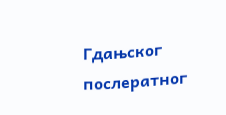Гдањског послератног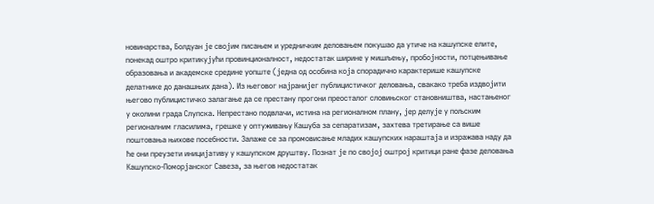новинарства, Болдуан је својим писањем и уредничким деловањем покушао да утиче на кашупске елите, понекад оштро критикујући провинционалност, недостатак ширине у мишљењу, пробојности, потцењивање образовања и академске средине уопште (једна од особина која спорадично карактерише кашупске делатнике до данашњих дана). Из његовог најранијег публицистичког деловања, свакако треба издвојити његово публицистичко залагање да се престану прогони преосталог словињског становништва, настањеног у околини града Слупска. Непрестано подвлачи, истина на регионалном плану, јер делује у пољским регионалним гласилима, грешке у оптуживању Кашуба за сепаратизам, захтева третирање са више поштовања њихове посебности. Залаже се за промовисање младих кашупских нараштаја и изражава наду да ће они преузети иницијативу у кашупском друштву. Познат је по својој оштрој критици ране фазе деловања Кашупско-Поморјанског Савеза, за његов недостатак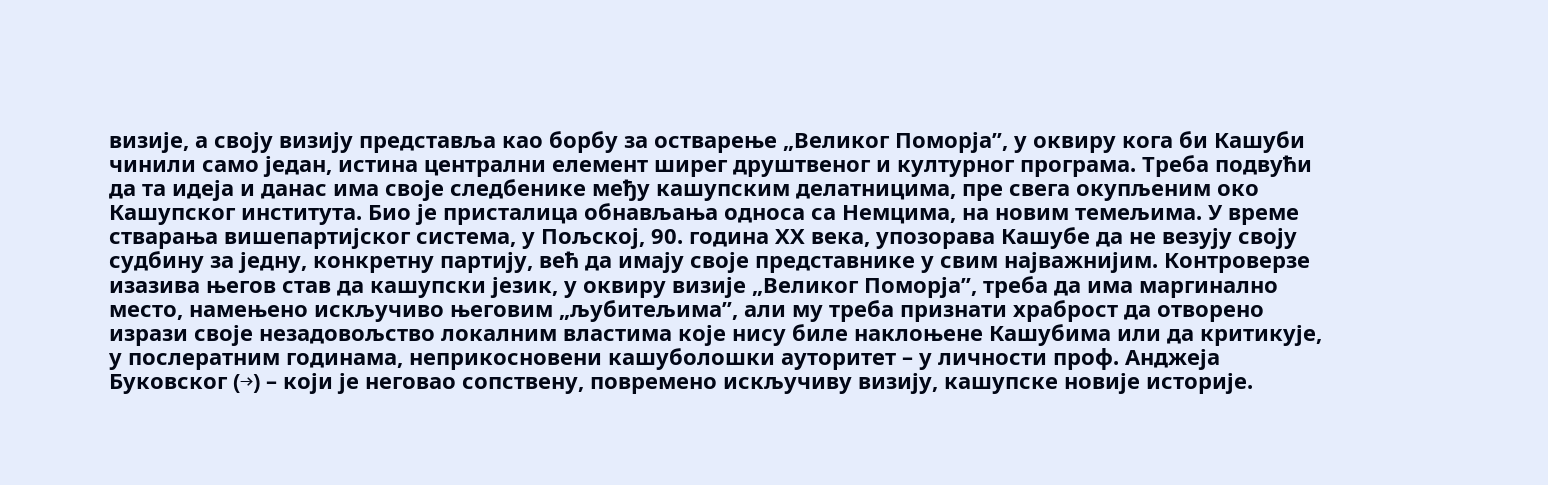визије, а своју визију представља као борбу за остварење „Великог Поморја”, у оквиру кога би Кашуби чинили само један, истина централни елемент ширег друштвеног и културног програма. Треба подвући да та идеја и данас има своје следбенике међу кашупским делатницима, пре свега окупљеним око Кашупског института. Био је присталица обнављања односа са Немцима, на новим темељима. У време стварања вишепартијског система, у Пољској, 90. година ХХ века, упозорава Кашубе да не везују своју судбину за једну, конкретну партију, већ да имају своје представнике у свим најважнијим. Контроверзе изазива његов став да кашупски језик, у оквиру визије „Великог Поморја”, треба да има маргинално место, намењено искључиво његовим „љубитељима”, али му треба признати храброст да отворено изрази своје незадовољство локалним властима које нису биле наклоњене Кашубима или да критикује, у послератним годинама, неприкосновени кашуболошки ауторитет – у личности проф. Анджеја Буковског (→) – који је неговао сопствену, повремено искључиву визију, кашупске новије историје.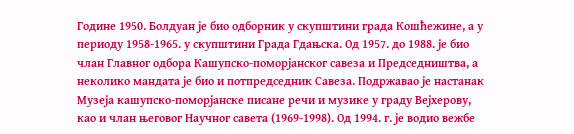Године 1950. Болдуан је био одборник у скупштини града Кошћежине, а у периоду 1958-1965. у скупштини Града Гдањска. Од 1957. до 1988. је био члан Главног одбора Кашупско-поморјанског савеза и Председништва, а неколико мандата је био и потпредседник Савеза. Подржавао је настанак Музеја кашупско-поморјанске писане речи и музике у граду Вејхерову, као и члан његовог Научног савета (1969-1998). Од 1994. г. је водио вежбе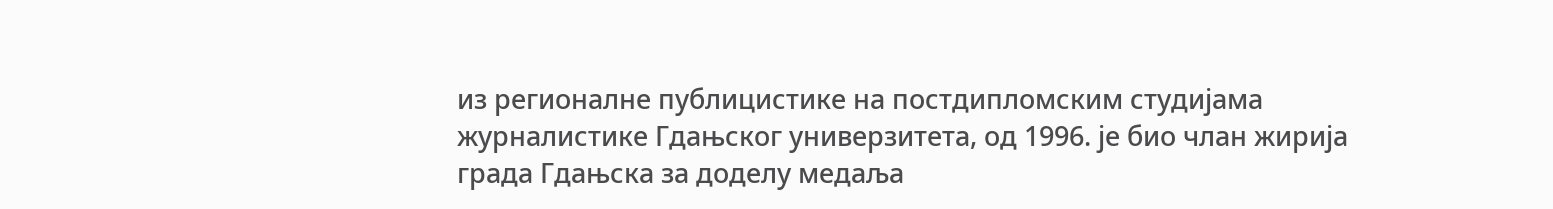из регионалне публицистике на постдипломским студијама журналистике Гдањског универзитета, од 1996. је био члан жирија града Гдањска за доделу медаља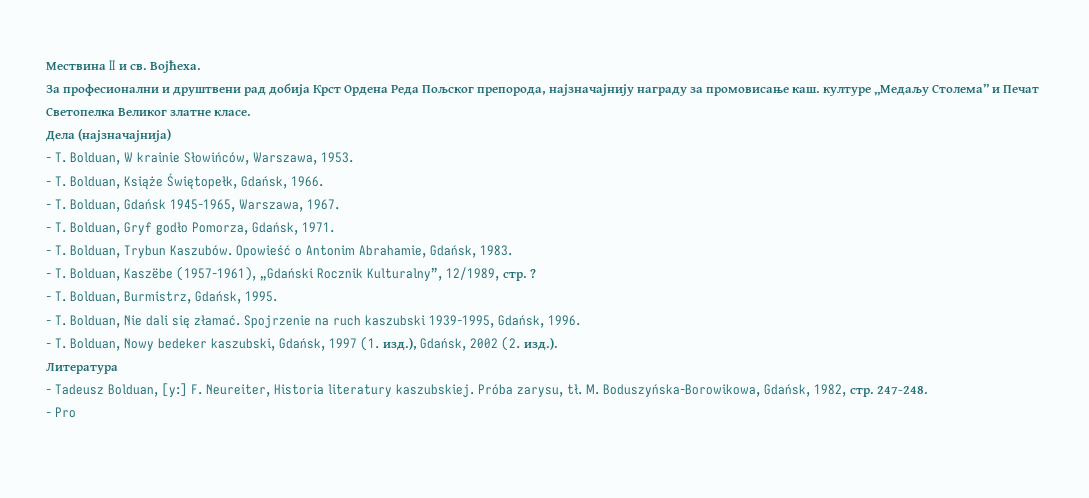Мествина II и св. Војћеха.
За професионални и друштвени рад добија Крст Ордена Реда Пољског препорода, најзначајнију награду за промовисање каш. културе „Медаљу Столема” и Печат Светопелка Великог златне класе.
Дела (најзначајнија)
- T. Bolduan, W krainie Słowińców, Warszawa, 1953.
- T. Bolduan, Książe Świętopełk, Gdańsk, 1966.
- T. Bolduan, Gdańsk 1945-1965, Warszawa, 1967.
- T. Bolduan, Gryf godło Pomorza, Gdańsk, 1971.
- T. Bolduan, Trybun Kaszubów. Opowieść o Antonim Abrahamie, Gdańsk, 1983.
- T. Bolduan, Kaszëbe (1957-1961), „Gdański Rocznik Kulturalny”, 12/1989, стр. ?
- T. Bolduan, Burmistrz, Gdańsk, 1995.
- T. Bolduan, Nie dali się złamać. Spojrzenie na ruch kaszubski 1939-1995, Gdańsk, 1996.
- T. Bolduan, Nowy bedeker kaszubski, Gdańsk, 1997 (1. изд.), Gdańsk, 2002 (2. изд.).
Литература
- Tadeusz Bolduan, [y:] F. Neureiter, Historia literatury kaszubskiej. Próba zarysu, tł. M. Boduszyńska-Borowikowa, Gdańsk, 1982, стр. 247-248.
- Pro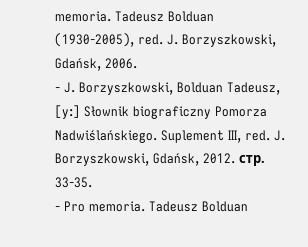memoria. Tadeusz Bolduan (1930-2005), red. J. Borzyszkowski, Gdańsk, 2006.
- J. Borzyszkowski, Bolduan Tadeusz, [y:] Słownik biograficzny Pomorza Nadwiślańskiego. Suplement III, red. J. Borzyszkowski, Gdańsk, 2012. стр. 33-35.
- Pro memoria. Tadeusz Bolduan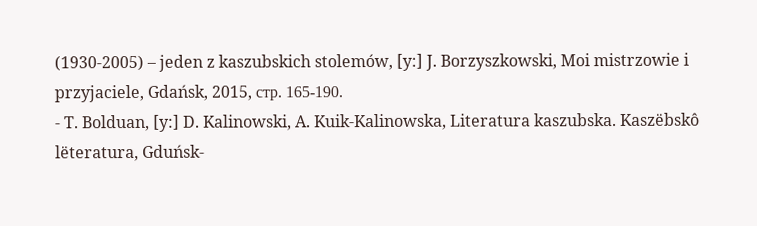(1930-2005) – jeden z kaszubskich stolemów, [y:] J. Borzyszkowski, Moi mistrzowie i przyjaciele, Gdańsk, 2015, стр. 165-190.
- T. Bolduan, [y:] D. Kalinowski, A. Kuik-Kalinowska, Literatura kaszubska. Kaszëbskô lëteratura, Gduńsk-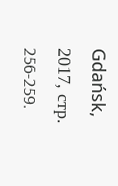Gdańsk, 2017, стр. 256-259.